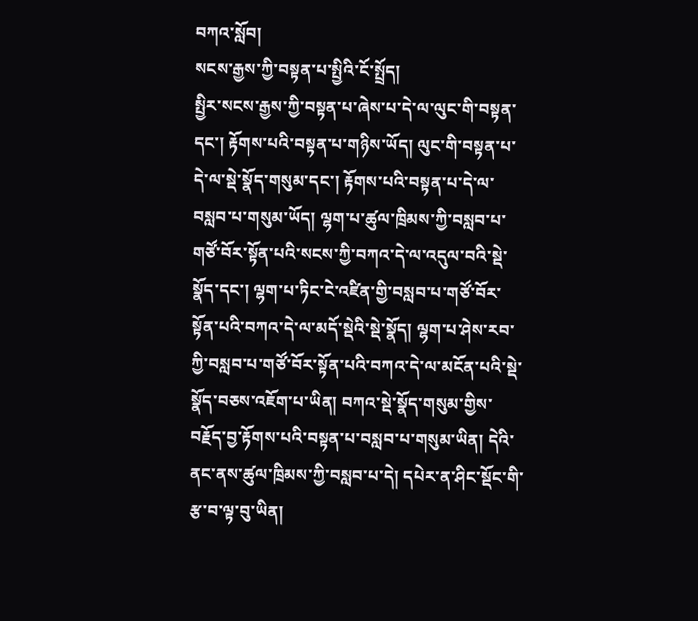བཀའ་སློབ།
སངས་རྒྱས་ཀྱི་བསྟན་པ་སྤྱིའི་ངོ་སྤྲོད།
སྤྱིར་སངས་རྒྱས་ཀྱི་བསྟན་པ་ཞེས་པ་དེ་ལ་ལུང་གི་བསྟན་དང་། རྟོགས་པའི་བསྟན་པ་གཉིས་ཡོད། ལུང་གི་བསྟན་པ་དེ་ལ་སྡེ་སྣོད་གསུམ་དང་། རྟོགས་པའི་བསྟན་པ་དེ་ལ་བསླབ་པ་གསུམ་ཡོད། ལྷག་པ་ཚུལ་ཁྲིམས་ཀྱི་བསླབ་པ་གཙོ་བོར་སྟོན་པའི་སངས་ཀྱི་བཀའ་དེ་ལ་འདུལ་བའི་སྡེ་སྣོད་དང་། ལྷག་པ་ཏིང་ངེ་འཛིན་གྱི་བསླབ་པ་གཙོ་བོར་སྟོན་པའི་བཀའ་དེ་ལ་མདོ་སྡེའི་སྡེ་སྣོད། ལྷག་པ་ཤེས་རབ་ཀྱི་བསླབ་པ་གཙོ་བོར་སྟོན་པའི་བཀའ་དེ་ལ་མངོན་པའི་སྡེ་སྣོད་བཅས་འཇོག་པ་ཡིན། བཀའ་སྡེ་སྣོད་གསུམ་གྱིས་བརྗོད་བྱ་རྟོགས་པའི་བསྟན་པ་བསླབ་པ་གསུམ་ཡིན། དེའི་ནང་ནས་ཚུལ་ཁྲིམས་ཀྱི་བསླབ་པ་དེ། དཔེར་ན་ཤིང་སྡོང་གི་རྩ་བ་ལྟ་བུ་ཡིན།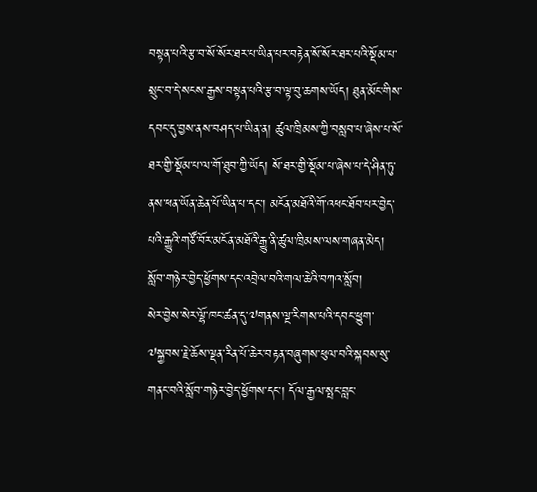བསྟན་པའི་རྩ་བ་སོ་སོར་ཐར་པ་ཡིན་པར་བརྟེན་སོ་སོར་ཐར་པའི་སྡོམ་པ་སྲུང་བ་དེ་སངས་རྒྱས་བསྟན་པའི་རྩ་བ་ལྟ་བུ་ཆགས་ཡོད། ཐུན་མོང་གིས་དབང་དུ་བྱས་ནས་བཤད་པ་ཡིན་ན། ཚུལ་ཁྲིམས་ཀྱི་བསླབ་པ་ཞེས་པ་སོ་ཐར་གྱི་སྡོམ་པ་ལ་གོ་ཐུབ་ཀྱི་ཡོད། སོ་ཐར་གྱི་སྡོམ་པ་ཞེས་པ་དེ་ཤིན་ཏུ་ནས་ཕན་ཡོན་ཆེན་པོ་ཡིན་པ་དང་། མངོན་མཐོའི་གོ་འཕང་ཐོབ་པར་བྱེད་པའི་རྒྱུའི་གཙོ་བོར་མངོན་མཐོའི་རྒྱུ་ནི་ཚུལ་ཁྲིམས་ལས་གཞན་མེད།
སློབ་གཉེར་བྱེད་ཕྱོགས་དང་འབྲེལ་བའི་གལ་ཆེའི་བཀའ་སློབ།
སེར་བྱེས་སེར་ལྷོ་ཁང་ཚན་དུ་༧གནས་ལྔ་རིགས་པའི་དབང་ཕྱུག་༧སྐྱབས་རྗེ་ཆོས་ལྡན་རིན་པོ་ཆེར་བརྟན་བཞུགས་ཕུལ་བའི་སྐབས་སུ་གནང་བའི་སློབ་གཉེར་བྱེད་ཕྱོགས་དང་། དོལ་རྒྱལ་སྤང་བླང་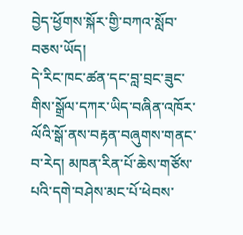བྱེད་ཕྱོགས་སྐོར་གྱི་བཀའ་སློབ་བཅས་ཡོད།
དེ་རིང་ཁང་ཚན་དང་བླ་བྲང་ཟུང་གིས་སྒྲོལ་དཀར་ཡིད་བཞིན་འཁོར་ལོའི་སྒོ་ནས་བརྟན་བཞུགས་གནང་བ་རེད། མཁན་རིན་པོ་ཆེས་གཙོས་པའི་དགེ་བཤེས་མང་པོ་ཕེབས་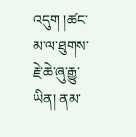འདུག །ཚང་མ་ལ་ཐུགས་རྗེ་ཆེ་ཞུ་རྒྱུ་ཡིན། ནམ་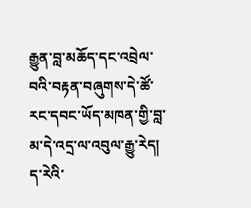རྒྱུན་བླ་མཆོད་དང་འབྲེལ་བའི་བརྟན་བཞུགས་དེ་ཚོ་རང་དབང་ཡོད་མཁན་གྱི་བླ་མ་དེ་འདྲ་ལ་འབུལ་རྒྱུ་རེད། ད་རེའི་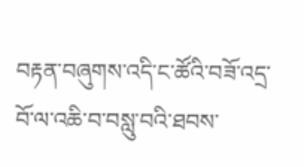བརྟན་བཞུགས་འདི་ང་ཚོའི་བཟོ་འདྲ་བོ་ལ་འཆི་བ་བསླུ་བའི་ཐབས་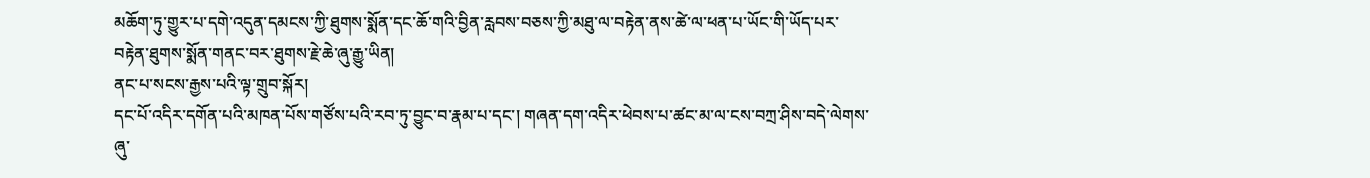མཆོག་ཏུ་གྱུར་པ་དགེ་འདུན་དམངས་ཀྱི་ཐུགས་སྨོན་དང་ཆོ་གའི་བྱིན་རླབས་བཅས་ཀྱི་མཐུ་ལ་བརྟེན་ནས་ཚེ་ལ་ཕན་པ་ཡོང་གི་ཡོད་པར་བརྟེན་ཐུགས་སྨོན་གནང་བར་ཐུགས་རྗེ་ཆེ་ཞུ་རྒྱུ་ཡིན།
ནང་པ་སངས་རྒྱས་པའི་ལྟ་གྲུབ་སྐོར།
དང་པོ་འདིར་དགོན་པའི་མཁན་པོས་གཙོས་པའི་རབ་ཏུ་བྱུང་བ་རྣམ་པ་དང་། གཞན་དག་འདིར་ཕེབས་པ་ཚང་མ་ལ་ངས་བཀྲ་ཤིས་བདེ་ལེགས་ཞུ་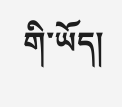གི་ཡོད།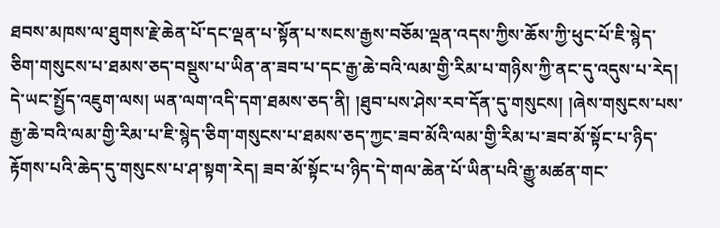ཐབས་མཁས་ལ་ཐུགས་རྗེ་ཆེན་པོ་དང་ལྡན་པ་སྟོན་པ་སངས་རྒྱས་བཅོམ་ལྡན་འདས་ཀྱིས་ཆོས་ཀྱི་ཕུང་པོ་ཇི་སྙེད་ཅིག་གསུངས་པ་ཐམས་ཅད་བསྡུས་པ་ཡིན་ན་ཟབ་པ་དང་རྒྱ་ཆེ་བའི་ལམ་གྱི་རིམ་པ་གཉིས་ཀྱི་ནང་དུ་འདུས་པ་རེད། དེ་ཡང་སྤྱོད་འཇུག་ལས། ཡན་ལག་འདི་དག་ཐམས་ཅད་ནི། །ཐུབ་པས་ཤེས་རབ་དོན་དུ་གསུངས། །ཞེས་གསུངས་པས་རྒྱ་ཆེ་བའི་ལམ་གྱི་རིམ་པ་ཇི་སྙེད་ཅིག་གསུངས་པ་ཐམས་ཅད་ཀྱང་ཟབ་མོའི་ལམ་གྱི་རིམ་པ་ཟབ་མོ་སྟོང་པ་ཉིད་རྟོགས་པའི་ཆེད་དུ་གསུངས་པ་ཤ་སྟག་རེད། ཟབ་མོ་སྟོང་པ་ཉིད་དེ་གལ་ཆེན་པོ་ཡིན་པའི་རྒྱུ་མཚན་གང་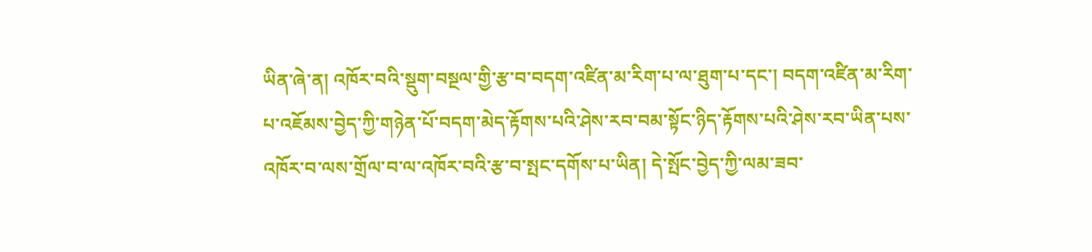ཡིན་ཞེ་ན། འཁོར་བའི་སྡུག་བསྔལ་གྱི་རྩ་བ་བདག་འཛིན་མ་རིག་པ་ལ་ཐུག་པ་དང་། བདག་འཛིན་མ་རིག་པ་འཇོམས་བྱེད་ཀྱི་གཉེན་པོ་བདག་མེད་རྟོགས་པའི་ཤེས་རབ་བམ་སྟོང་ཉིད་རྟོགས་པའི་ཤེས་རབ་ཡིན་པས་འཁོར་བ་ལས་གྲོལ་བ་ལ་འཁོར་བའི་རྩ་བ་སྤང་དགོས་པ་ཡིན། དེ་སྤོང་བྱེད་ཀྱི་ལམ་ཟབ་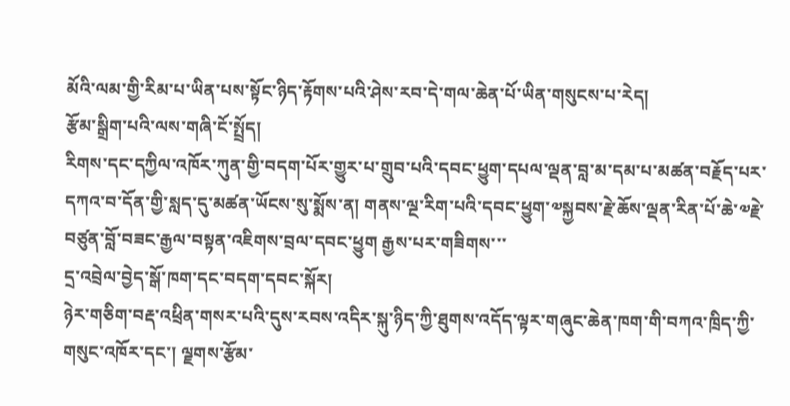མོའི་ལམ་གྱི་རིམ་པ་ཡིན་པས་སྟོང་ཉིད་རྟོགས་པའི་ཤེས་རབ་དེ་གལ་ཆེན་པོ་ཡིན་གསུངས་པ་རེད།
རྩོམ་སྒྲིག་པའི་ལས་གཞི་ངོ་སྤྲོད།
རིགས་དང་དཀྱིལ་འཁོར་ཀུན་གྱི་བདག་པོར་གྱུར་པ་གྲུབ་པའི་དབང་ཕྱུག་དཔལ་ལྡན་བླ་མ་དམ་པ་མཚན་བརྗོད་པར་དཀའ་བ་དོན་གྱི་སླད་དུ་མཚན་ཡོངས་སུ་སྨོས་ན། གནས་ལྔ་རིག་པའི་དབང་ཕྱུག་༧སྐྱབས་རྗེ་ཆོས་ལྡན་རིན་པོ་ཆེ་༧རྗེ་བཙུན་བློ་བཟང་རྒྱལ་བསྟན་འཇིགས་བྲལ་དབང་ཕྱུག རྒྱས་པར་གཟིགས་་་
དྲ་འབྲེལ་བྱེད་སྒོ་ཁག་དང་བདག་དབང་སྐོར།
ཉེར་གཅིག་བརྡ་འཕྲིན་གསར་པའི་དུས་རབས་འདིར་སྐུ་ཉིད་ཀྱི་ཐུགས་འདོད་ལྟར་གཞུང་ཆེན་ཁག་གི་བཀའ་ཁྲིད་ཀྱི་གསུང་འཁོར་དང་། ལྗགས་རྩོམ་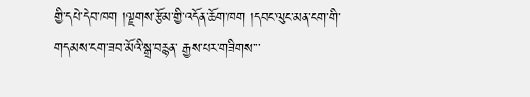གྱི་དཔེ་དེབ་ཁག །ལྗགས་རྩོམ་གྱི་འདོན་ཆོག་ཁག །དབང་ལུང་མན་ངག་གི་གདམས་ངག་ཟབ་མོའི་སྒྲ་བརྙན་ རྒྱས་པར་གཟིགས་་་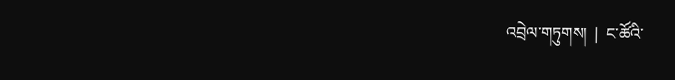འབྲེལ་གཏུགས།  |  ང་ཚོའི་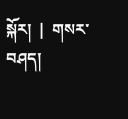སྐོར།  |  གསར་བཤད།